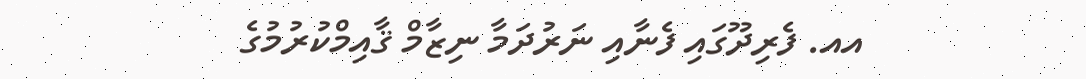އއ. ފެރިދޫގައި ފެނާއި ނަރުދަމާ ނިޒާމް ޤާއިމްކުރުމުގެ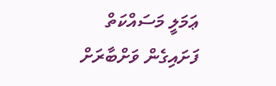ޢަމަލީ މަސައްކަތް ފަށައިގެން ވަށްބާރަށް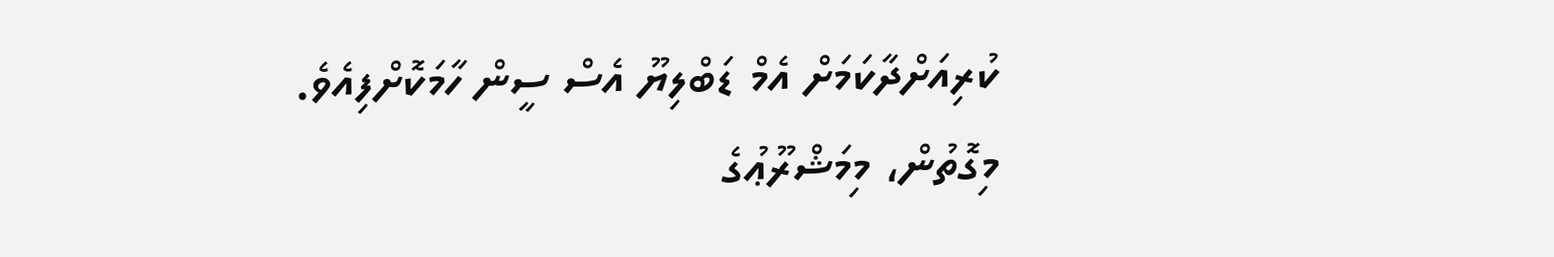ކުރިއަށްދާކަމަށް އެމް ޑަބްލިޔޫ އެސް ސީން ހާމަކޮށްފިއެވެ.
މިގޮތުން، މިމަޝްރޫޢުގެ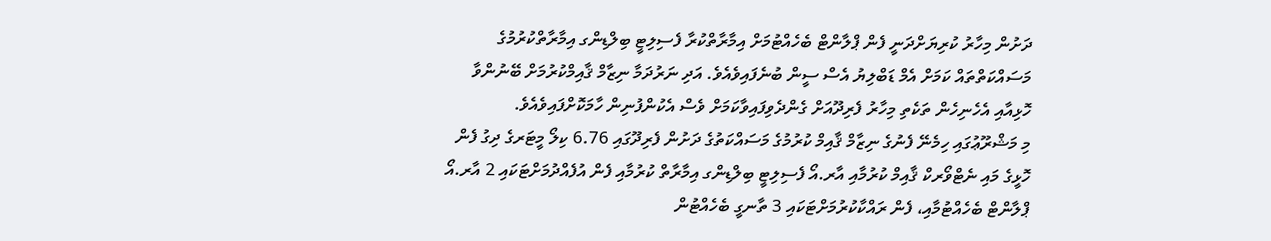ދަށުން މިހާރު ކުރިޔަށްދަނީ ފެން ޕްލާންޓް ބެހެއްޓުމަށް އިމާރާތްކުރާ ފެސިލިޓީ ބިލްޑިންގ އިމާރާތްކުރުމުގެ މަސައްކަތްތައް ކަމަށް އެމް ޑަބްލިޔު އެސް ސީން ބުނެފައިވެއެވެ. އަދި ނަރުދަމާ ނިޒާމް ޤާއިމްކުރުމަށް ބޭނުންވާ ހޮޅިއާއި އެހެނިހެން ތަކެތި މިހާރު ފެރިދޫއަށް ގެންދެވިފައިވާކަމަށް ވެސް އެކުންފުނިން ހާމަކޮށްފައިވެއެވެ.
މި މަޝްރޫޢުގައި ހިމެނޭ ފެނުގެ ނިޒާމް ޤާއިމް ކުރުމުގެ މަސައްކަތުގެ ދަށުން ފެރިދޫގައި 6.76 ކިލޯ މީޓަރގެ ދިގު ފެން ހޮޅީގެ މައި ނެޓްވޯރކް ޤާއިމް ކުރުމާއި އާރ.އޯ ފެސިލިޓީ ބިލްޑިންގ އިމާރާތް ކުރުމާއި ފެން އުފެއްދުމަށްޓަކައި 2 އާރ.އޯ ޕްލާންޓް ބެހެއްޓުމާއި، ފެން ރައްކާކުރުމަށްޓަކައި 3 ތާނގީ ބެހެއްޓުން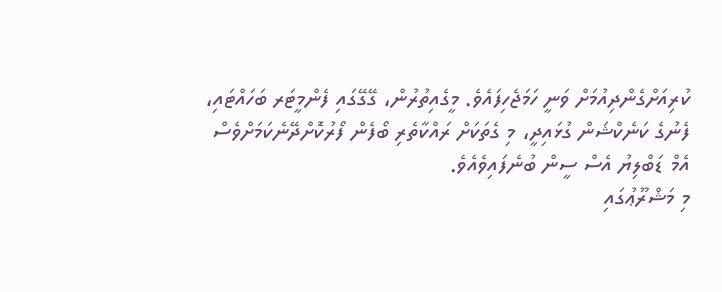ކުރިއަށްގެންދިއުމަށް ވަނީ ހަމަޖެހިފައެވެ. މީގެއިތުރުން، ގޭގޭގައި ފެންމީޓަރ ބަހައްޓައި، ފެނުގެ ކަނެކްޝަން ގުޅައިދީ، މި ގެތަކަށް ރައްކާތެރި ބޯފެން ފޯރުކޮށްދޭނެކަމަށްވެސް އެމް ޑަބްލިޔު އެސް ސީން ބުނެފައިވެއެވެ.
މި މަޝްރޫޢުގައި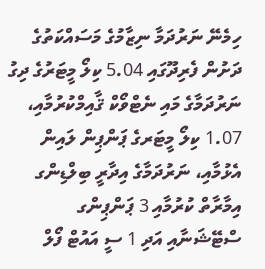ހިމެނޭ ނަރުދަމާ ނިޒާމުގެ މަސައްކަތުގެ ދަށުން ފެރިދޫގައި 5.04 ކިލޯ މީޓަރުގެ ދިގު ނަރުދަމާގެ މައި ނެޓްވޯކް ޤާއިމްކުރުމާއި، 1.07 ކިލޯ މީޓަރގެ ޕަންޕިން ލައިން އެޅުމާއި، ނަރުދަމާގެ އިދާރީ ބިލްޑިންގ އިމާރާތް ކުރުމާއި 3 ޕަންޕިންގ ސްޓޭޝަނާއި އަދި 1 ސީ އައުޓް ފޯލް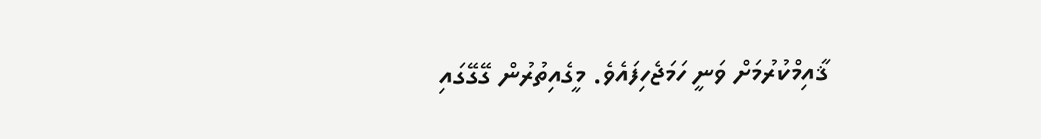ޤާއިމްކުރުމަށް ވަނީ ހަމަޖެހިފައެވެ. މީގެއިތުރުން ގޭގޭގައި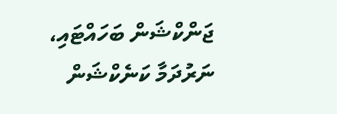ޖަންކްޝަން ބަހައްޓައި، ނަރުދަމާ ކަނެކްޝަން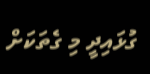ގުޅައިދީ މި ގެތަކަށް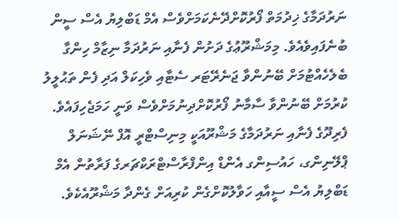ނަރުދަމާގެ ޚިދުމަތް ފޯރުކޮށްދޭނެކަމަށްވެސް އެމް ޑަބްލިޔު އެސް ސީން ބުނެފައިވެއެވެ. މިމަޝްރޫޢުގެ ދަށުން ފެނާއި ނަރުދަމާ ނިޒާމް ހިންގާ ބެލެހެއްޓުމަށް ބޭނުންވާ ޖަނެރޭޓަރ ސެޓާއި ވެހިކަލް އަދި ފެން ތަޙުލީލު ކުރުމަށް ބޭނުންވާ ސާމާނު ފޯރުކޮށްދިނުމަށްވެސް ވަނީ ހަމަޖެހިފައެވެ.
ފެރިދޫގެ ފެނާއި ނަރުދަމާގެ މަޝްރޫއަކީ މިނިސްޓްރީ އޮފް ނޭޝަނަލް ޕްލޭނިންގ، ހައުސިންގ އެންޑް އިންފްރާސްޓްރަކްޗަރގެ ފަރާތުން އެމް ޑަބްލިޔު އެސް ސީއާއި ހަވާލުކޮށްގެން ކުރިއަށް ގެންދާ މަޝްރޫއެކެވެ.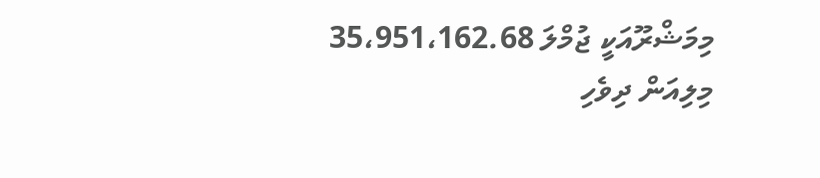މިމަޝްރޫއަކީ ޖުމްލަ 35،951،162.68 މިލިއަން ދިވެހި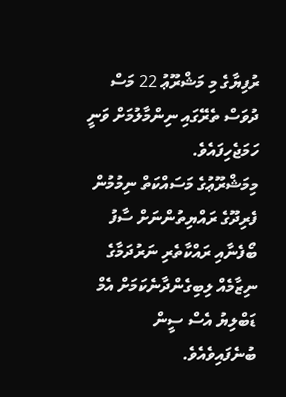ރުފިޔާގެ މި މަޝްރޫޢު 22 މަސް ދުވަސް ތެރޭގައި ނިންމާލުމަށް ވަނީ ހަމަޖެހިފައެވެ.
މިމަޝްރޫޢުގެ މަސައްކަތް ނިމުމުން ފެރިދޫގެ ރައްޔިތުންނަށް ސާފު ބޯފެނާއި ރައްކާތެރި ނަރުދަމާގެ ނިޒާމެއް ލިބިގެންދާނެކަމަށް އެމް ޑަބްލިޔު އެސް ސީން ބުނެފައިވެއެވެ.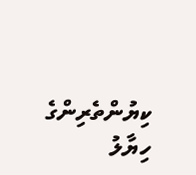ކިޔުންތެރިންގެ ހިޔާލު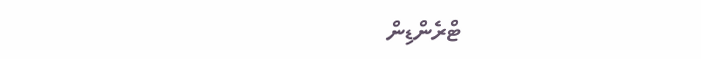ޓްރެންޑިން